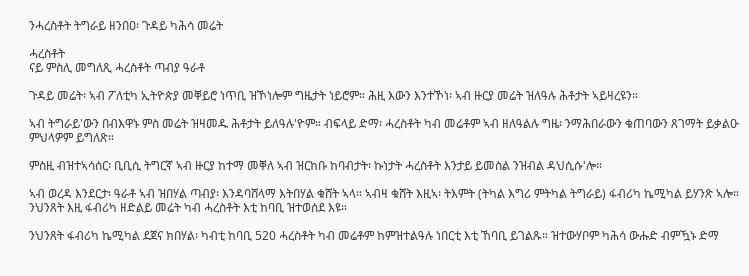ንሓረስቶት ትግራይ ዘንበዐ፡ ጉዳይ ካሕሳ መሬት

ሓረስቶት
ናይ ምስሊ መግለጺ ሓረስቶት ጣብያ ዓራቶ

ጉዳይ መሬት፡ ኣብ ፖለቲካ ኢትዮጵያ መቐይሮ ነጥቢ ዝኾነሎም ግዜታት ነይሮም። ሕዚ እውን እንተኾነ፡ ኣብ ዙርያ መሬት ዝለዓሉ ሕቶታት ኣይዛረዩን።

ኣብ ትግራይ'ውን በብእዋኑ ምስ መሬት ዝዛመዱ ሕቶታት ይለዓሉ'ዮም። ብፍላይ ድማ፡ ሓረስቶት ካብ መሬቶም ኣብ ዘለዓልሉ ግዜ፡ ንማሕበራውን ቁጠባውን ጸገማት ይቃልዑ ምህላዎም ይግለጽ።

ምስዚ ብዝተኣሳሰር፡ ቢቢሲ ትግርኛ ኣብ ዙርያ ከተማ መቐለ ኣብ ዝርከቡ ከባብታት፡ ኩነታት ሓረስቶት እንታይ ይመስል ንዝብል ዳህሲሱ'ሎ።

ኣብ ወረዳ እንደርታ፡ ዓራቶ ኣብ ዝበሃል ጣብያ፡ እንዳባሸላማ እትበሃል ቁሸት ኣላ። ኣብዛ ቁሸት እዚኣ፡ ትእምት (ትካል እግሪ ምትካል ትግራይ) ፋብሪካ ኬሚካል ይሃንጽ ኣሎ። ንህንጸት እዚ ፋብሪካ ዘድልይ መሬት ካብ ሓረስቶት እቲ ከባቢ ዝተወሰደ እዩ።

ንህንጸት ፋብሪካ ኬሚካል ደጀና ክበሃል፡ ካብቲ ከባቢ 520 ሓረስቶት ካብ መሬቶም ከምዝተልዓሉ ነበርቲ እቲ ኸባቢ ይገልጹ። ዝተውሃቦም ካሕሳ ውሑድ ብምዃኑ ድማ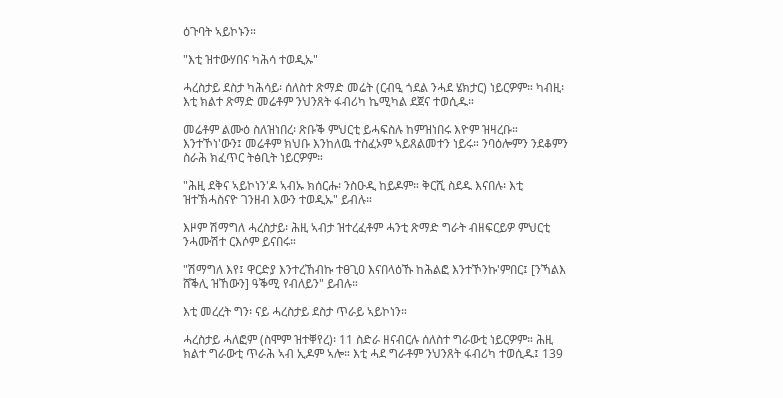ዕጉባት ኣይኮኑን።

"እቲ ዝተውሃበና ካሕሳ ተወዲኡ"

ሓረስታይ ደስታ ካሕሳይ፡ ሰለስተ ጽማድ መሬት (ርብዒ ጎደል ንሓደ ሄክታር) ነይርዎም። ካብዚ፡ እቲ ክልተ ጽማድ መሬቶም ንህንጸት ፋብሪካ ኬሚካል ደጀና ተወሲዱ።

መሬቶም ልሙዕ ስለዝነበረ፡ ጽቡቕ ምህርቲ ይሓፍስሉ ከምዝነበሩ እዮም ዝዛረቡ። እንተኾነ'ውን፤ መሬቶም ክህቡ እንከለዉ ተስፈኦም ኣይጸልመተን ነይሩ። ንባዕሎምን ንደቆምን ስራሕ ክፈጥር ትፅቢት ነይርዎም።

"ሕዚ ደቅና ኣይኮነን'ዶ ኣብኡ ክሰርሑ፡ ንስዑዲ ከይዶም። ቅርሺ ስደዱ እናበሉ፡ እቲ ዝተኽሓስናዮ ገንዘብ እውን ተወዲኡ" ይብሉ።

እዞም ሽማግለ ሓረስታይ፡ ሕዚ ኣብታ ዝተረፈቶም ሓንቲ ጽማድ ግራት ብዘፍርይዎ ምህርቲ ንሓሙሽተ ርእሶም ይናበሩ።

"ሽማግለ እየ፤ ዋርድያ እንተረኸብኩ ተፀጊዐ እናበላዕኹ ከሕልፎ እንተኾንኩ'ምበር፤ [ንኻልእ ሸቕሊ ዝኸውን] ዓቕሚ የብለይን" ይብሉ።

እቲ መረረት ግን፡ ናይ ሓረስታይ ደስታ ጥራይ ኣይኮነን።

ሓረስታይ ሓለፎም (ስሞም ዝተቐየረ)፡ 11 ስድራ ዘናብርሉ ሰለስተ ግራውቲ ነይርዎም። ሕዚ ክልተ ግራውቲ ጥራሕ ኣብ ኢዶም ኣሎ። እቲ ሓደ ግራቶም ንህንጸት ፋብሪካ ተወሲዱ፤ 139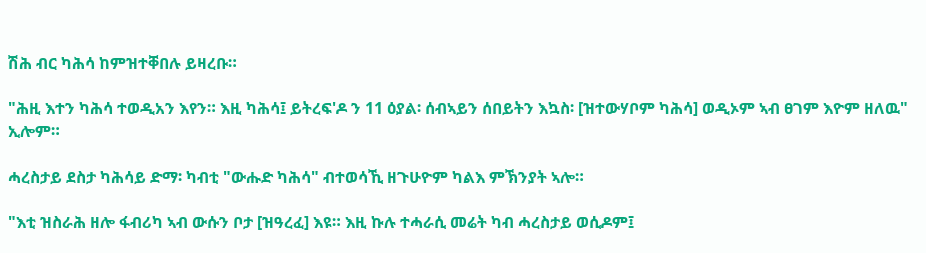ሽሕ ብር ካሕሳ ከምዝተቐበሉ ይዛረቡ።

"ሕዚ እተን ካሕሳ ተወዲአን እየን። እዚ ካሕሳ፤ ይትረፍ'ዶ ን 11 ዕያል፡ ሰብኣይን ሰበይትን እኳስ፡ [ዝተውሃቦም ካሕሳ] ወዲኦም ኣብ ፀገም እዮም ዘለዉ" ኢሎም።

ሓረስታይ ደስታ ካሕሳይ ድማ፡ ካብቲ "ውሑድ ካሕሳ" ብተወሳኺ ዘጉሁዮም ካልእ ምኽንያት ኣሎ።

"እቲ ዝስራሕ ዘሎ ፋብሪካ ኣብ ውሱን ቦታ [ዝዓረፈ] እዩ። እዚ ኩሉ ተሓራሲ መሬት ካብ ሓረስታይ ወሲዶም፤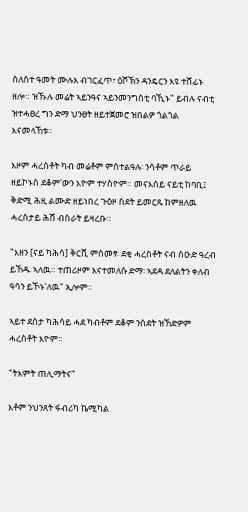ሰለስተ ዓመት ሙሉእ ብገርፈጥ፣ ዕሾኽን ዳንዴርን እዩ ተሸፊኑ ዘሎ። ዝኹሉ መሬት ኣይንዓና ኣይንመንግስቲ ባኺኑ" ይብሉ ናብቲ ዝተሓፀረ ግን ድማ ህንፀት ዘይተጀመሮ ዝበልዎ ጎልጎል እናመላኸቱ።

እዞም ሓረስቶት ካብ መሬቶም ምስተልዓሉ፡ ንሳቶም ጥራይ ዘይኮኑስ ደቆም'ውን እዮም ተሃስዮም። መናእሰይ ናይቲ ከባቢ፤ ቅድሚ ሕዚ ልሙድ ዘይነበረ ጉዕዞ ስደት ይመርጹ ከምዘለዉ ሓረስታይ ሕሸ ብስራት ይዛረቡ።

"እዘን [ናይ ካሕሳ] ቅርሺ ምስመፃ፡ ደቂ ሓረስቶት ናብ ስዑድ ዓረብ ይኸዱ ኣለዉ። ተጠሪዞም እናተመለሱ ድማ፡ ኣደዳ ደለልትን ቀለብ ዓሳን ይኾኑ'ለዉ" ኢሎም።

ኣይተ ደስታ ካሕሳይ ሓደ ካብቶም ደቆም ንስደት ዝኸድዎም ሓረስቶት እዮም።

"ትእምት ጠሊማትና"

እቶም ንህንጸት ፋብሪካ ኬሚካል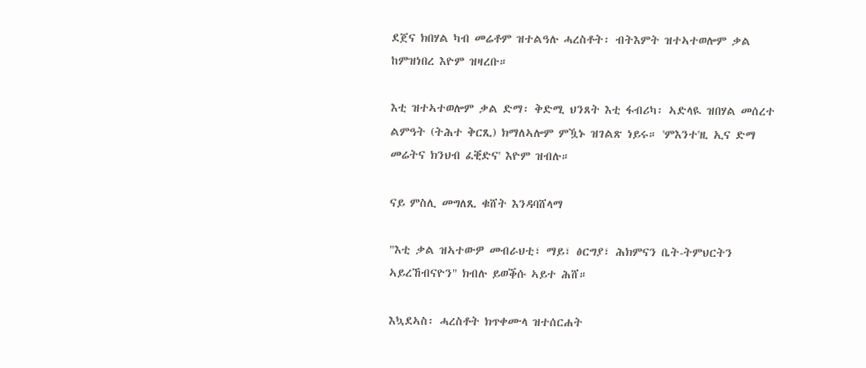ደጀና ክበሃል ካብ መሬቶም ዝተልዓሉ ሓረስቶት፡ ብትእምት ዝተኣተወሎም ቃል ከምዝነበረ እዮም ዝዛረቡ።

እቲ ዝተኣተወሎም ቃል ድማ፡ ቅድሚ ህንጸት እቲ ፋብሪካ፡ ኣድላዪ ዝበሃል መሰረተ ልምዓት (ትሕተ ቅርጺ) ክማለኣሎም ምዃኑ ዝገልጽ ነይሩ። 'ምእንተ'ዚ ኢና ድማ መሬትና ክንህብ ፈቒድና' እዮም ዝብሉ።

ናይ ምስሊ መግለጺ ቁሸት እንዳባሸላማ

"እቲ ቃል ዝኣተውዎ መብራህቲ፣ ማይ፣ ፅርግያ፣ ሕክምናን ቤት-ትምህርትን ኣይረኸብናዮን" ክብሉ ይወቕሱ ኣይተ ሕሸ።

እኳደኣስ፡ ሓረስቶት ክጥቀሙላ ዝተሰርሐት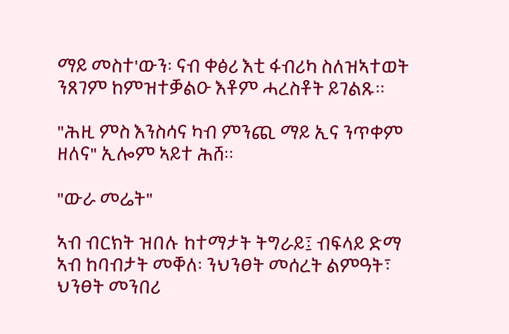ማይ መስተ'ውን፡ ናብ ቀፅሪ እቲ ፋብሪካ ስለዝኣተወት ንጸገም ከምዝተቓልዑ እቶም ሓረስቶት ይገልጹ።

"ሕዚ ምስ እንስሳና ካብ ምንጪ ማይ ኢና ንጥቀም ዘለና" ኢሎም ኣይተ ሕሸ።

"ውራ መሬት"

ኣብ ብርክት ዝበሉ ከተማታት ትግራይ፤ ብፍላይ ድማ ኣብ ከባብታት መቐለ፡ ንህንፀት መሰረት ልምዓት፣ ህንፀት መንበሪ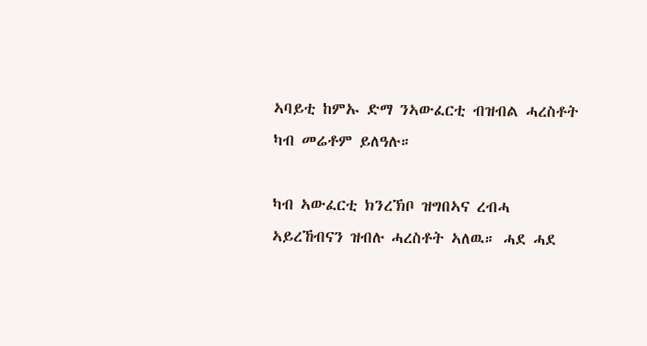ኣባይቲ ከምኡ ድማ ንኣውፈርቲ ብዝብል ሓረስቶት ካብ መሬቶም ይለዓሉ።

ካብ ኣውፈርቲ ክንረኽቦ ዝግበኣና ረብሓ ኣይረኸብናን ዝብሉ ሓረስቶት ኣለዉ። ሓደ ሓደ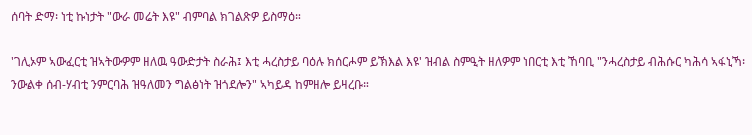ሰባት ድማ፡ ነቲ ኩነታት "ውራ መሬት እዩ" ብምባል ክገልጽዎ ይስማዕ።

'ገሊኦም ኣውፈርቲ ዝኣትውዎም ዘለዉ ዓውድታት ስራሕ፤ እቲ ሓረስታይ ባዕሉ ክሰርሖም ይኽእል እዩ' ዝብል ስምዒት ዘለዎም ነበርቲ እቲ ኸባቢ "ንሓረስታይ ብሕሱር ካሕሳ ኣፋኒኻ፡ ንውልቀ ሰብ-ሃብቲ ንምርባሕ ዝዓለመን ግልፅነት ዝጎደሎን" ኣካይዳ ከምዘሎ ይዛረቡ።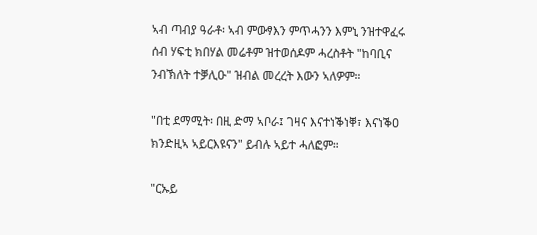ኣብ ጣብያ ዓራቶ፡ ኣብ ምውፃእን ምጥሓንን እምኒ ንዝተዋፈሩ ሰብ ሃፍቲ ክበሃል መሬቶም ዝተወሰዶም ሓረስቶት "ከባቢና ንብኽለት ተቓሊዑ" ዝብል መረረት እውን ኣለዎም።

"በቲ ደማሚት፡ በዚ ድማ ኣቦራ፤ ገዛና እናተነቕነቐ፣ እናነቕዐ ክንድዚኣ ኣይርእዩናን" ይብሉ ኣይተ ሓለፎም።

"ርኡይ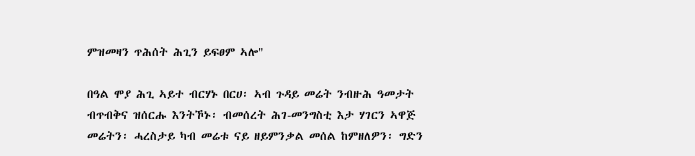ምዝመዛን ጥሕሰት ሕጊን ይፍፀም ኣሎ"

በዓል ሞያ ሕጊ ኣይተ ብርሃኑ በርሀ፡ ኣብ ጉዳይ መሬት ንብዙሕ ዓመታት ብጥብቅና ዝሰርሑ እንትኾኑ፡ ብመሰረት ሕገ-መንግስቲ እታ ሃገርን ኣዋጅ መሬትን፡ ሓረስታይ ካብ መሬቱ ናይ ዘይምንቃል መሰል ከምዘለዎን፡ ግድን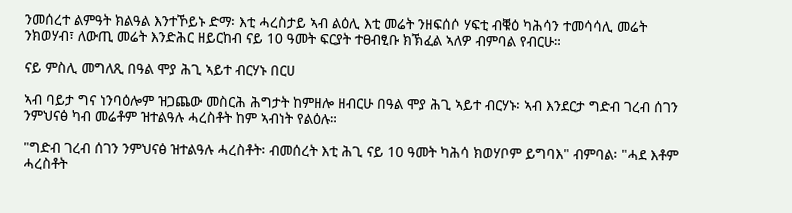ንመሰረተ ልምዓት ክልዓል እንተኾይኑ ድማ፡ እቲ ሓረስታይ ኣብ ልዕሊ እቲ መሬት ንዘፍሰሶ ሃፍቲ ብቑዕ ካሕሳን ተመሳሳሊ መሬት ንክወሃብ፣ ለውጢ መሬት እንድሕር ዘይርከብ ናይ 10 ዓመት ፍርያት ተፀብፂቡ ክኽፈል ኣለዎ ብምባል የብርሁ።

ናይ ምስሊ መግለጺ በዓል ሞያ ሕጊ ኣይተ ብርሃኑ በርሀ

ኣብ ባይታ ግና ነንባዕሎም ዝጋጨው መስርሕ ሕግታት ከምዘሎ ዘብርሁ በዓል ሞያ ሕጊ ኣይተ ብርሃኑ፡ ኣብ እንደርታ ግድብ ገረብ ሰገን ንምህናፅ ካብ መሬቶም ዝተልዓሉ ሓረስቶት ከም ኣብነት የልዕሉ።

"ግድብ ገረብ ሰገን ንምህናፅ ዝተልዓሉ ሓረስቶት፡ ብመሰረት እቲ ሕጊ ናይ 10 ዓመት ካሕሳ ክወሃቦም ይግባእ" ብምባል፡ "ሓደ እቶም ሓረስቶት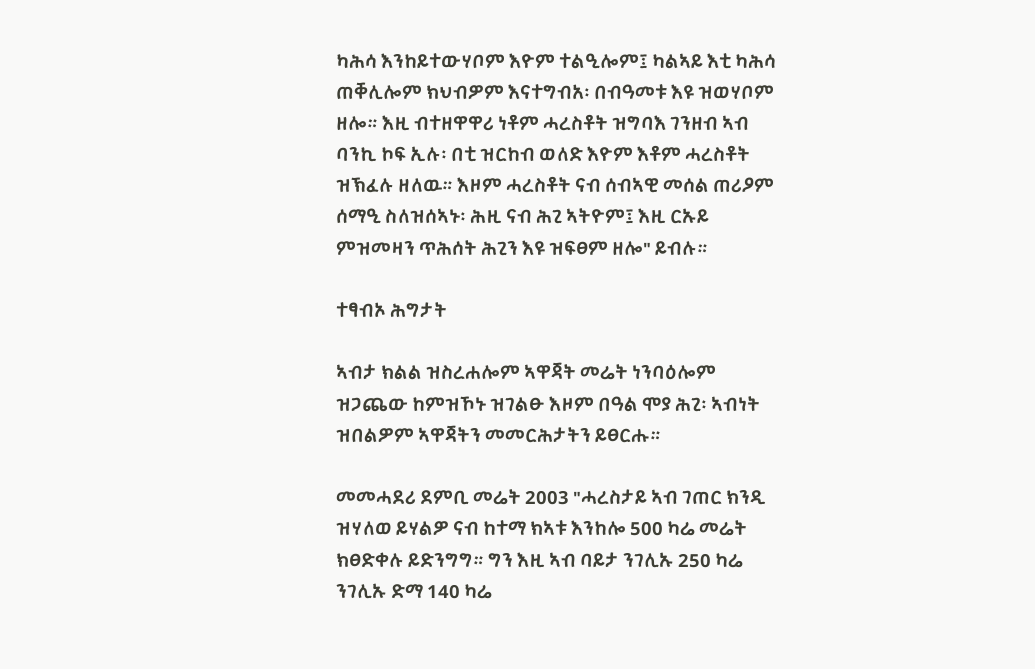ካሕሳ እንከይተውሃቦም እዮም ተልዒሎም፤ ካልኣይ እቲ ካሕሳ ጠቐሊሎም ክህብዎም እናተግብአ፡ በብዓመቱ እዩ ዝወሃቦም ዘሎ። እዚ ብተዘዋዋሪ ነቶም ሓረስቶት ዝግባእ ገንዘብ ኣብ ባንኪ ኮፍ ኢሉ፡ በቲ ዝርከብ ወለድ እዮም እቶም ሓረስቶት ዝኽፈሉ ዘለዉ። እዞም ሓረስቶት ናብ ሰብኣዊ መሰል ጠሪዖም ሰማዒ ስለዝሰኣኑ፡ ሕዚ ናብ ሕጊ ኣትዮም፤ እዚ ርኡይ ምዝመዛን ጥሕሰት ሕጊን እዩ ዝፍፀም ዘሎ" ይብሉ።

ተፃብኦ ሕግታት

ኣብታ ክልል ዝስረሐሎም ኣዋጃት መሬት ነንባዕሎም ዝጋጨው ከምዝኾኑ ዝገልፁ እዞም በዓል ሞያ ሕጊ፡ ኣብነት ዝበልዎም ኣዋጃትን መመርሕታትን ይፀርሑ።

መመሓደሪ ደምቢ መሬት 2003 "ሓረስታይ ኣብ ገጠር ክንዲ ዝሃለወ ይሃልዎ ናብ ከተማ ክኣቱ እንከሎ 500 ካሬ መሬት ክፀድቀሉ ይድንግግ። ግን እዚ ኣብ ባይታ ንገሊኡ 250 ካሬ ንገሊኡ ድማ 140 ካሬ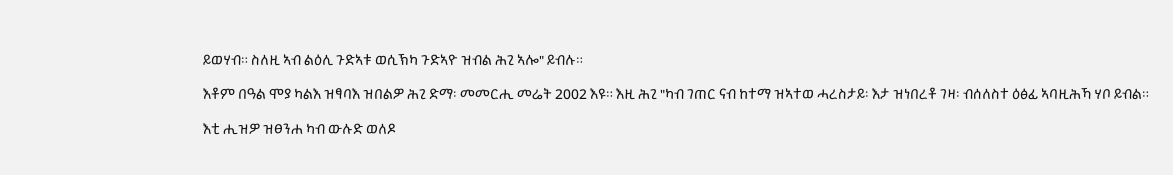ይወሃብ። ስለዚ ኣብ ልዕሊ ጉድኣቱ ወሲኽካ ጉድኣዮ ዝብል ሕጊ ኣሎ" ይብሉ።

እቶም በዓል ሞያ ካልእ ዝፃባእ ዝበልዎ ሕጊ ድማ፡ መመርሒ መሬት 2002 እዩ። እዚ ሕጊ "ካብ ገጠር ናብ ከተማ ዝኣተወ ሓረስታይ፡ እታ ዝነበረቶ ገዛ፡ ብሰለስተ ዕፅፊ ኣባዚሕኻ ሃቦ ይብል።

እቲ ሒዝዎ ዝፀንሐ ካብ ውሉድ ወለዶ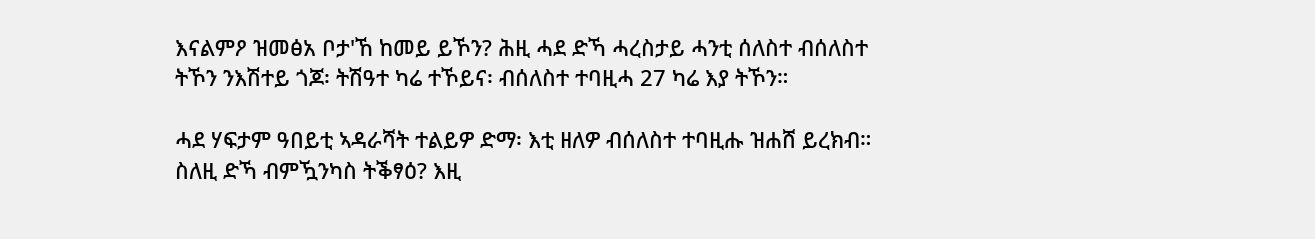እናልምዖ ዝመፅአ ቦታ'ኸ ከመይ ይኾን? ሕዚ ሓደ ድኻ ሓረስታይ ሓንቲ ሰለስተ ብሰለስተ ትኾን ንእሽተይ ጎጆ፡ ትሽዓተ ካሬ ተኾይና፡ ብሰለስተ ተባዚሓ 27 ካሬ እያ ትኾን።

ሓደ ሃፍታም ዓበይቲ ኣዳራሻት ተልይዎ ድማ፡ እቲ ዘለዎ ብሰለስተ ተባዚሑ ዝሐሸ ይረክብ። ስለዚ ድኻ ብምዃንካስ ትቕፃዕ? እዚ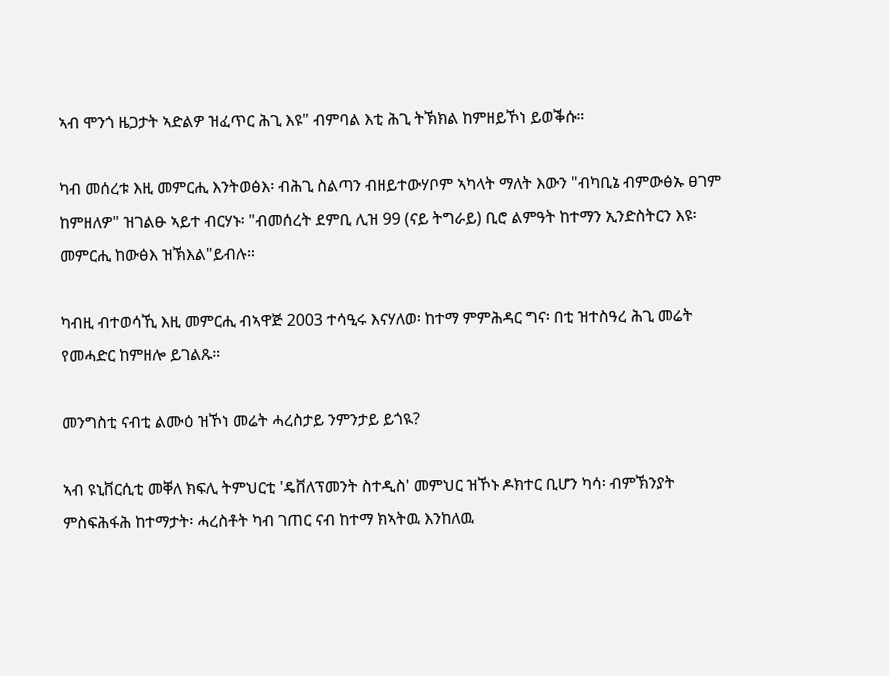ኣብ ሞንጎ ዜጋታት ኣድልዎ ዝፈጥር ሕጊ እዩ" ብምባል እቲ ሕጊ ትኽክል ከምዘይኾነ ይወቕሱ።

ካብ መሰረቱ እዚ መምርሒ እንትወፅእ፡ ብሕጊ ስልጣን ብዘይተውሃቦም ኣካላት ማለት እውን "ብካቢኔ ብምውፅኡ ፀገም ከምዘለዎ" ዝገልፁ ኣይተ ብርሃኑ፡ "ብመሰረት ደምቢ ሊዝ 99 (ናይ ትግራይ) ቢሮ ልምዓት ከተማን ኢንድስትርን እዩ፡ መምርሒ ከውፅእ ዝኽእል"ይብሉ።

ካብዚ ብተወሳኺ እዚ መምርሒ ብኣዋጅ 2003 ተሳዒሩ እናሃለወ፡ ከተማ ምምሕዳር ግና፡ በቲ ዝተስዓረ ሕጊ መሬት የመሓድር ከምዘሎ ይገልጹ።

መንግስቲ ናብቲ ልሙዕ ዝኾነ መሬት ሓረስታይ ንምንታይ ይጎዪ?

ኣብ ዩኒቨርሲቲ መቐለ ክፍሊ ትምህርቲ 'ዴቨለፕመንት ስተዲስ' መምህር ዝኾኑ ዶክተር ቢሆን ካሳ፡ ብምኽንያት ምስፍሕፋሕ ከተማታት፡ ሓረስቶት ካብ ገጠር ናብ ከተማ ክኣትዉ እንከለዉ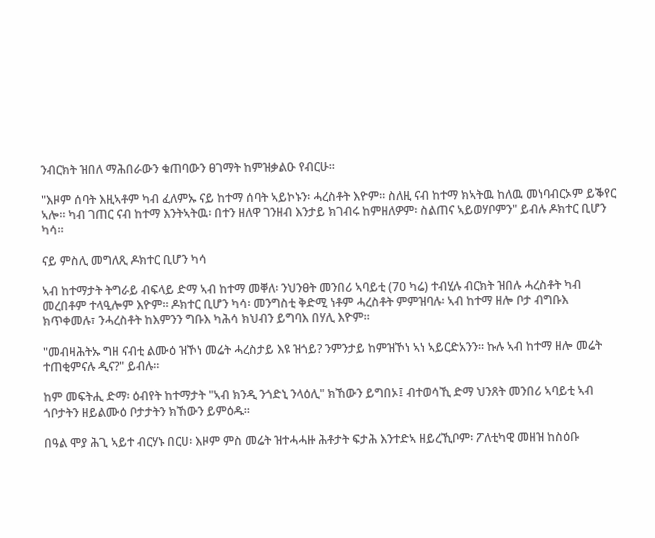ንብርክት ዝበለ ማሕበራውን ቁጠባውን ፀገማት ከምዝቃልዑ የብርሁ።

"እዞም ሰባት እዚኣቶም ካብ ፈለምኡ ናይ ከተማ ሰባት ኣይኮኑን፡ ሓረስቶት እዮም። ስለዚ ናብ ከተማ ክኣትዉ ከለዉ መነባብርኦም ይቕየር ኣሎ። ካብ ገጠር ናብ ከተማ እንትኣትዉ፡ በተን ዘለዋ ገንዘብ እንታይ ክገብሩ ከምዘለዎም፡ ስልጠና ኣይወሃቦምን" ይብሉ ዶክተር ቢሆን ካሳ።

ናይ ምስሊ መግለጺ ዶክተር ቢሆን ካሳ

ኣብ ከተማታት ትግራይ ብፍላይ ድማ ኣብ ከተማ መቐለ፡ ንህንፀት መንበሪ ኣባይቲ (70 ካሬ) ተብሂሉ ብርክት ዝበሉ ሓረስቶት ካብ መረበቶም ተላዒሎም እዮም። ዶክተር ቢሆን ካሳ፡ መንግስቲ ቅድሚ ነቶም ሓረስቶት ምምዝባሉ፡ ኣብ ከተማ ዘሎ ቦታ ብግቡእ ክጥቀመሉ፣ ንሓረስቶት ከእምንን ግቡእ ካሕሳ ክህብን ይግባእ በሃሊ እዮም።

"መብዛሕትኡ ግዘ ናብቲ ልሙዕ ዝኾነ መሬት ሓረስታይ እዩ ዝጎይ? ንምንታይ ከምዝኾነ ኣነ ኣይርድአንን። ኩሉ ኣብ ከተማ ዘሎ መሬት ተጠቂምናሉ ዲና?" ይብሉ።

ከም መፍትሒ ድማ፡ ዕብየት ከተማታት "ኣብ ክንዲ ንጎድኒ ንላዕሊ" ክኸውን ይግበኦ፤ ብተወሳኺ ድማ ህንጸት መንበሪ ኣባይቲ ኣብ ጎቦታትን ዘይልሙዕ ቦታታትን ክኸውን ይምዕዱ።

በዓል ሞያ ሕጊ ኣይተ ብርሃኑ በርሀ፡ እዞም ምስ መሬት ዝተሓሓዙ ሕቶታት ፍታሕ እንተድኣ ዘይረኺቦም፡ ፖለቲካዊ መዘዝ ከስዕቡ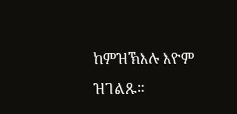ከምዝኽእሉ እዮም ዝገልጹ።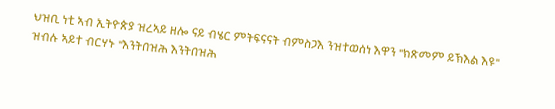ህዝቢ ነቲ ኣብ ኢትዮጵያ ዝረኣይ ዘሎ ናይ ብሄር ምትፍናናት ብምስጋእ ንዝተወሰነ እዋን "ክጽመም ይኽእል እዩ" ዝብሉ ኣይተ ብርሃኑ "እንትበዝሕ እንትበዝሕ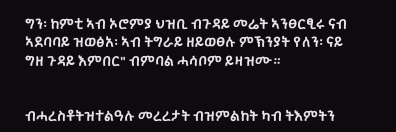ግን፡ ከምቲ ኣብ ኦሮምያ ህዝቢ ብጉዳይ መሬት ኣንፀርፂሩ ናብ ኣደባባይ ዝወፅአ፡ ኣብ ትግራይ ዘይወፀሉ ምኽንያት የለን፡ ናይ ግዘ ጉዳይ እምበር" ብምባል ሓሳቦም ይዛዝሙ።


ብሓረስቶትዝተልዓሉ መረረታት ብዝምልከት ካብ ትእምትን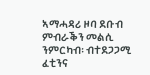ኣማሓዳሪ ዞባ ደቡብ ምብራቕን መልሲ ንምርካብ፡ ብተደጋጋሚ ፈቲንና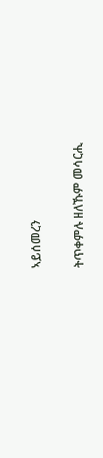ኣይሰመረን


ትጥቀምሉ ዘለኹም መሳርሒ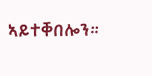ኣይተቐበሎን።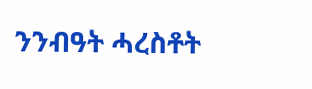ንንብዓት ሓረስቶት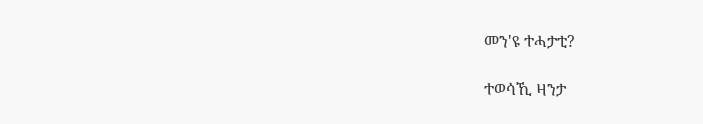መን'ዩ ተሓታቲ?

ተወሳኺ ዛንታ